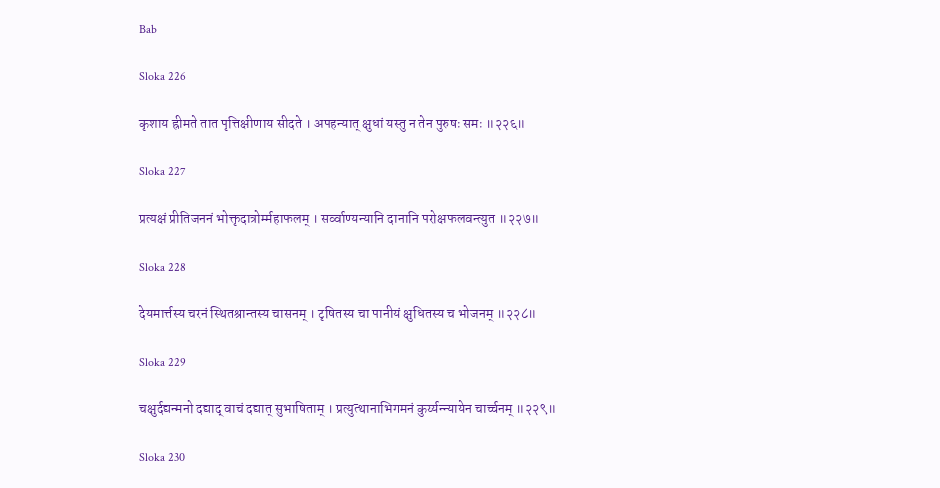Bab

Sloka 226

कृशाय ह्रीमते तात पृत्तिक्षीणाय सीदते । अपहन्यात् क्षुधां यस्तु न तेन पुरुषः समः ॥२२६॥

Sloka 227

प्रत्यक्षं प्रीतिजननं भोक्तृदात्रोर्म्महाफलम् । सर्व्वाण्यन्यानि दानानि परोक्षफलवन्त्युत ॥२२७॥

Sloka 228

देयमार्त्तस्य चरनं स्थितश्रान्तस्य चासनम् । टृषितस्य चा पानीयं क्षुधितस्य च भोजनम् ॥२२८॥

Sloka 229

चक्षुर्दद्यन्मनो दद्याद् वाचं दद्यात् सुभाषिताम् । प्रत्युत्थानाभिगमनं कुर्य्यन्न्यायेन चार्च्चनम् ॥२२९॥

Sloka 230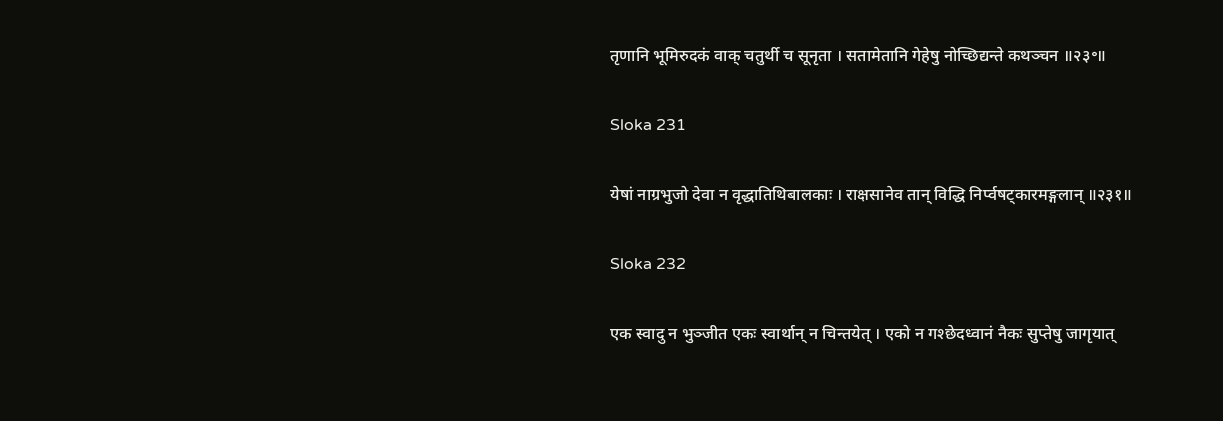तृणानि भूमिरुदकं वाक् चतुर्थी च सूनृता । सतामेतानि गेहेषु नोच्छिद्यन्ते कथञ्चन ॥२३॰॥

Sloka 231

येषां नाग्रभुजो देवा न वृद्धातिथिबालकाः । राक्षसानेव तान् विद्धि निर्प्वषट्कारमङ्गलान् ॥२३१॥

Sloka 232

एक स्वादु न भुञ्जीत एकः स्वार्थान् न चिन्तयेत् । एको न गश्छेदध्वानं नैकः सुप्तेषु जागृयात्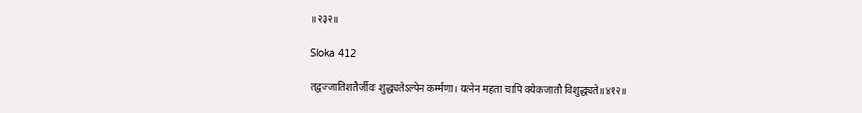॥२३२॥

Sloka 412

तद्वज्जातिशतैर्जीवः शुद्ध्यतेऽल्पेन कर्म्मणा। यत्नेन महता चापि क्येकजातौ विशुद्ध्यते॥४१२॥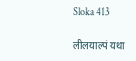Sloka 413

लीलयाल्पं यथा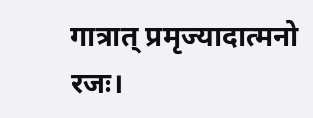गात्रात् प्रमृज्यादात्मनो रजः।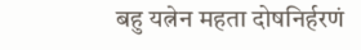बहु यत्नेन महता दोषनिर्हरणं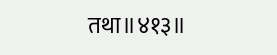तथा॥४१३॥